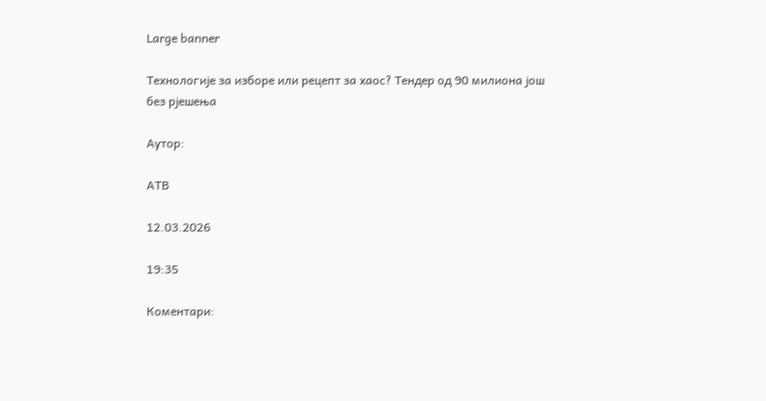Large banner

Технологије за изборе или рецепт за хаос? Тендер од 90 милиона још без рјешења

Аутор:

АТВ

12.03.2026

19:35

Коментари: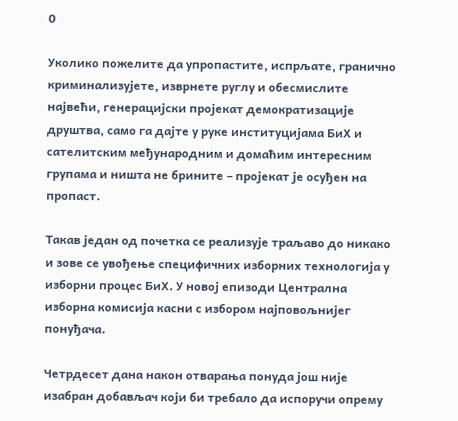0

Уколико пожелите да упропастите, испрљате, гранично криминализујете, изврнете руглу и обесмислите највећи, генерацијски пројекат демократизације друштва, само га дајте у руке институцијама БиХ и сателитским међународним и домаћим интересним групама и ништа не брините – пројекат је осуђен на пропаст.

Такав један од почетка се реализује траљаво до никако и зове се увођење специфичних изборних технологија у изборни процес БиХ. У новој епизоди Централна изборна комисија касни с избором најповољнијег понуђача.

Четрдесет дана након отварања понуда још није изабран добављач који би требало да испоручи опрему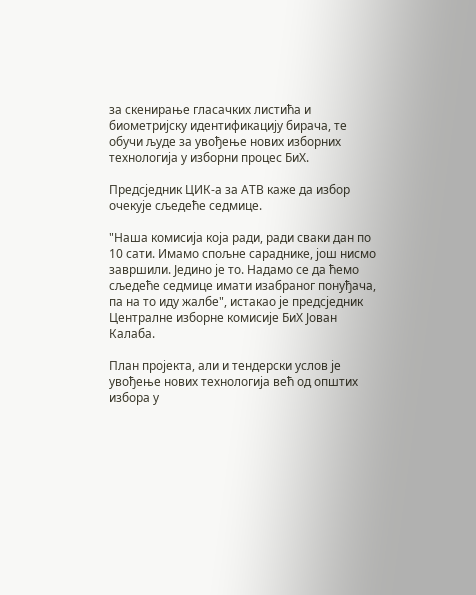за скенирање гласачких листића и биометријску идентификацију бирача, те обучи људе за увођење нових изборних технологија у изборни процес БиХ.

Предсједник ЦИК-а за АТВ каже да избор очекује сљедеће седмице.

"Наша комисија која ради, ради сваки дан по 10 сати. Имамо спољне сараднике, још нисмо завршили. Једино је то. Надамо се да ћемо сљедеће седмице имати изабраног понуђача, па на то иду жалбе", истакао је предсједник Централне изборне комисије БиХ Јован Калаба.

План пројекта, али и тендерски услов је увођење нових технологија већ од општих избора у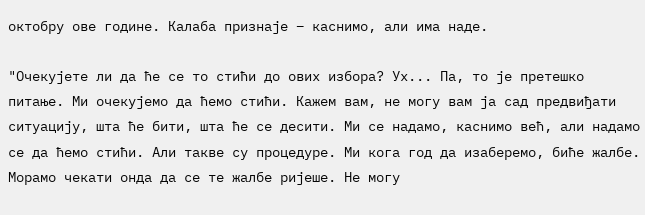октобру ове године. Калаба признаје – каснимо, али има наде.

"Очекујете ли да ће се то стићи до ових избора? Ух... Па, то је претешко питање. Ми очекујемо да ћемо стићи. Кажем вам, не могу вам ја сад предвиђати ситуацију, шта ће бити, шта ће се десити. Ми се надамо, каснимо већ, али надамо се да ћемо стићи. Али такве су процедуре. Ми кога год да изаберемо, биће жалбе. Морамо чекати онда да се те жалбе ријеше. Не могу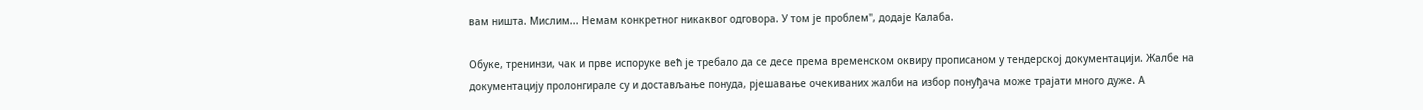вам ништа. Мислим... Немам конкретног никаквог одговора. У том је проблем", додаје Калаба.

Обуке, тренинзи, чак и прве испоруке већ је требало да се десе према временском оквиру прописаном у тендерској документацији. Жалбе на документацију пролонгирале су и достављање понуда, рјешавање очекиваних жалби на избор понуђача може трајати много дуже. А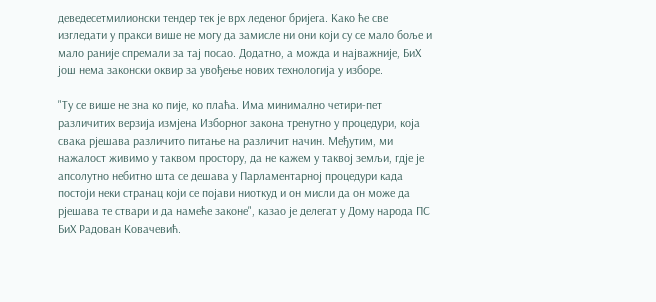деведесетмилионски тендер тек је врх леденог бријега. Како ће све изгледати у пракси више не могу да замисле ни они који су се мало боље и мало раније спремали за тај посао. Додатно, а можда и најважније, БиХ још нема законски оквир за увођење нових технологија у изборе.

"Ту се више не зна ко пије, ко плаћа. Има минимално четири-пет различитих верзија измјена Изборног закона тренутно у процедури, која свака рјешава различито питање на различит начин. Међутим, ми нажалост живимо у таквом простору, да не кажем у таквој земљи, гдје је апсолутно небитно шта се дешава у Парламентарној процедури када постоји неки странац који се појави ниоткуд и он мисли да он може да рјешава те ствари и да намеће законе", казао је делегат у Дому народа ПС БиХ Радован Ковачевић.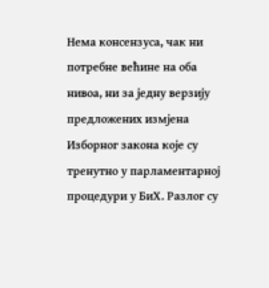Нема консензуса, чак ни потребне већине на оба нивоа, ни за једну верзију предложених измјена Изборног закона које су тренутно у парламентарној процедури у БиХ. Разлог су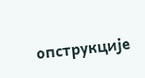опструкције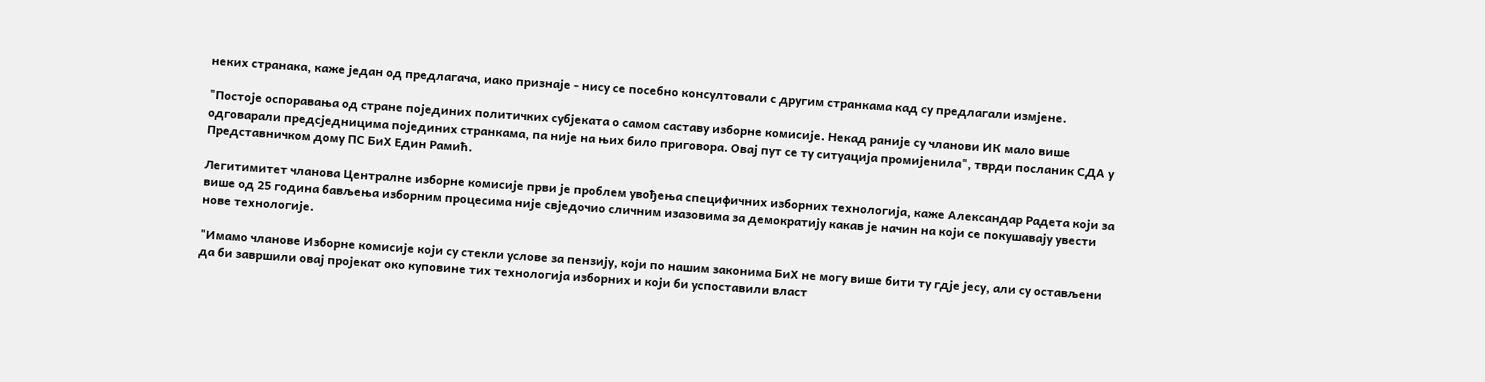неких странака, каже један од предлагача, иако признаје - нису се посебно консултовали с другим странкама кад су предлагали измјене.

"Постоје оспоравања од стране појединих политичких субјеката о самом саставу изборне комисије. Некад раније су чланови ИК мало више одговарали предсједницима појединих странкама, па није на њих било приговора. Овај пут се ту ситуација промијенила", тврди посланик СДА у Представничком дому ПС БиХ Един Рамић.

Легитимитет чланова Централне изборне комисије први је проблем увођења специфичних изборних технологија, каже Александар Радета који за више од 25 година бављења изборним процесима није свједочио сличним изазовима за демократију какав је начин на који се покушавају увести нове технологије.

"Имамо чланове Изборне комисије који су стекли услове за пензију, који по нашим законима БиХ не могу више бити ту гдје јесу, али су остављени да би завршили овај пројекат око куповине тих технологија изборних и који би успоставили власт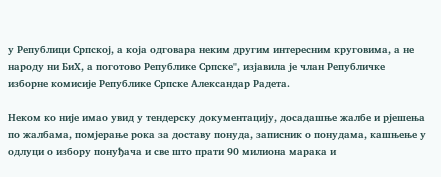у Републици Српској, а која одговара неким другим интересним круговима, а не народу ни БиХ, а поготово Републике Српске", изјавила је члан Републичке изборне комисије Републике Српске Александар Радета.

Неком ко није имао увид у тендерску документацију, досадашње жалбе и рјешења по жалбама, помјерање рока за доставу понуда, записник о понудама, кашњење у одлуци о избору понуђача и све што прати 90 милиона марака и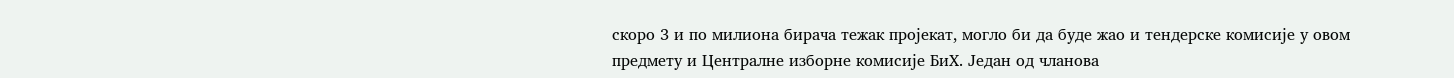скоро 3 и по милиона бирача тежак пројекат, могло би да буде жао и тендерске комисије у овом предмету и Централне изборне комисије БиХ. Један од чланова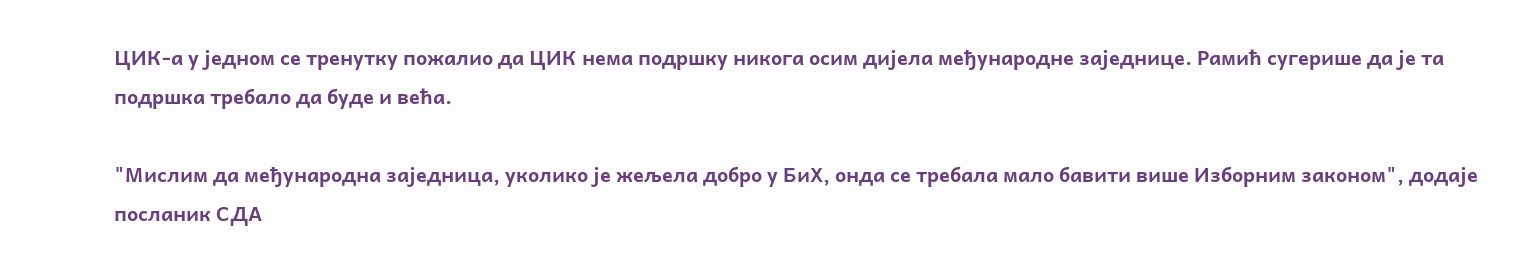ЦИК-а у једном се тренутку пожалио да ЦИК нема подршку никога осим дијела међународне заједнице. Рамић сугерише да је та подршка требало да буде и већа.

"Мислим да међународна заједница, уколико је жељела добро у БиХ, онда се требала мало бавити више Изборним законом", додаје посланик СДА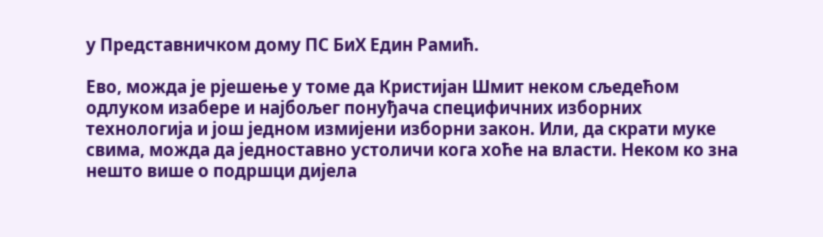у Представничком дому ПС БиХ Един Рамић.

Ево, можда је рјешење у томе да Кристијан Шмит неком сљедећом одлуком изабере и најбољег понуђача специфичних изборних технологија и још једном измијени изборни закон. Или, да скрати муке свима, можда да једноставно устоличи кога хоће на власти. Неком ко зна нешто више о подршци дијела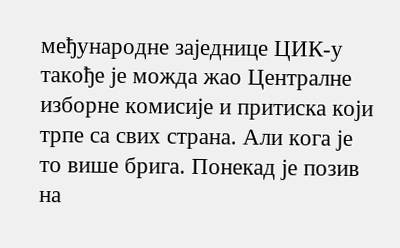међународне заједнице ЦИК-у такође је можда жао Централне изборне комисије и притиска који трпе са свих страна. Али кога је то више брига. Понекад је позив на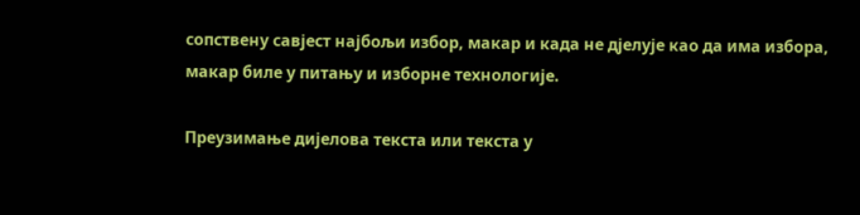сопствену савјест најбољи избор, макар и када не дјелује као да има избора, макар биле у питању и изборне технологије.

Преузимање дијелова текста или текста у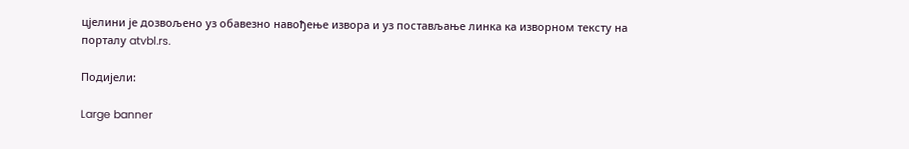цјелини је дозвољено уз обавезно навођење извора и уз постављање линка ка изворном тексту на порталу atvbl.rs.

Подијели:

Large banner